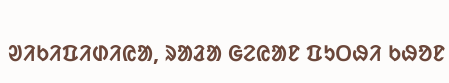ᱣᱤᱠᱤᱯᱤᱰᱤᱭᱟ, ᱨᱟᱲᱟ ᱜᱮᱭᱟᱱ ᱯᱩᱛᱷᱤ ᱠᱷᱚᱱ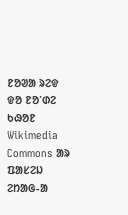ᱱᱚᱣᱟ ᱨᱮᱫ ᱫᱚ ᱱᱚᱸᱰᱮ ᱠᱷᱚᱱ Wikimedia Commons ᱟᱨ ᱯᱟᱥᱮᱡ ᱮᱴᱟᱜ-ᱟ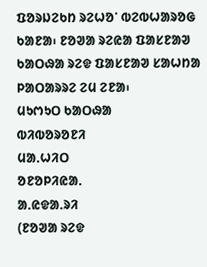ᱯᱚᱨᱡᱮᱠᱴ ᱨᱮᱦᱚᱸ ᱵᱮᱵᱦᱟᱨᱚᱜ ᱠᱟᱱᱟ᱾ ᱱᱚᱣᱟ ᱨᱮᱭᱟ ᱯᱟᱥᱱᱟᱣ ᱠᱟᱛᱷᱟ ᱨᱮᱫ ᱯᱟᱥᱱᱟᱣ ᱥᱟᱦᱴᱟ ᱞᱟᱛᱟᱨᱨᱮ ᱮᱢ ᱮᱱᱟ᱾
ᱢᱩᱬᱩᱛ ᱠᱟᱛᱷᱟ
ᱵᱤᱵᱚᱨᱚᱱᱤ
ᱢᱟᱹᱦᱤᱛ
ᱚᱱᱚᱞᱤᱭᱟᱹ
ᱟᱹᱭᱫᱟᱹᱨᱤ
(ᱱᱚᱣᱟ ᱨᱮᱫ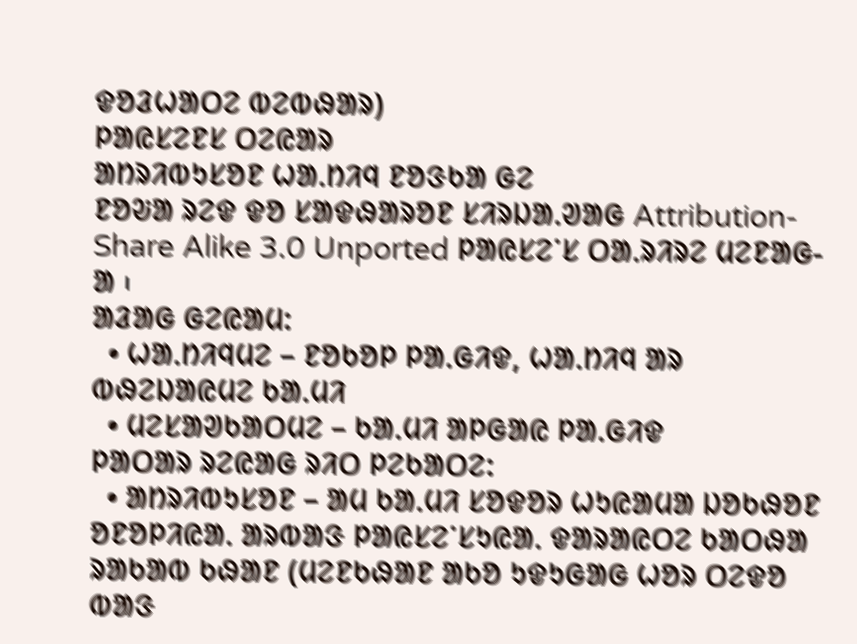ᱫᱚᱲᱦᱟᱛᱮ ᱵᱮᱵᱷᱟᱨ)
ᱞᱟᱭᱥᱮᱱᱥ ᱛᱮᱭᱟᱨ
ᱟᱴᱨᱤᱵᱩᱥᱚᱱ ᱦᱟᱹᱴᱤᱧ ᱱᱚᱝᱠᱟ ᱜᱮ
ᱱᱚᱶᱟ ᱨᱮᱫ ᱫᱚ ᱥᱟᱫᱷᱟᱨᱚᱱ ᱥᱤᱨᱡᱟᱹᱣᱟᱜ Attribution-Share Alike 3.0 Unported ᱞᱟᱭᱥᱮᱸᱥ ᱛᱟᱹᱨᱤᱨᱮ ᱢᱮᱱᱟᱜ-ᱟ ᱾
ᱟᱲᱟᱜ ᱜᱮᱭᱟᱢ:
  • ᱦᱟᱹᱴᱤᱧᱢᱮ – ᱱᱚᱠᱚᱞ ᱞᱟᱹᱜᱤᱫ, ᱦᱟᱹᱴᱤᱧ ᱟᱨ ᱵᱷᱮᱡᱟᱭᱢᱮ ᱠᱟᱹᱢᱤ
  • ᱢᱮᱥᱟᱣᱠᱟᱛᱢᱮ – ᱠᱟᱹᱢᱤ ᱟᱞᱜᱟᱭ ᱞᱟᱹᱜᱤᱫ
ᱞᱟᱛᱟᱨ ᱨᱮᱭᱟᱜ ᱨᱤᱛ ᱞᱮᱠᱟᱛᱮ:
  • ᱟᱴᱨᱤᱵᱩᱥᱚᱱ – ᱟᱢ ᱠᱟᱹᱢᱤ ᱥᱚᱫᱚᱨ ᱦᱩᱭᱟᱢᱟ ᱡᱚᱠᱷᱚᱱ ᱚᱱᱚᱞᱤᱭᱟᱹ ᱟᱨᱵᱟᱝ ᱞᱟᱭᱥᱮᱸᱥᱩᱭᱟᱹ ᱫᱟᱨᱟᱭᱛᱮ ᱠᱟᱛᱷᱟ ᱨᱟᱠᱟᱵ ᱠᱷᱟᱱ (ᱢᱮᱱᱠᱷᱟᱱ ᱟᱠᱚ ᱩᱫᱩᱜᱟᱜ ᱦᱚᱨ ᱛᱮᱫᱚ ᱵᱟᱝ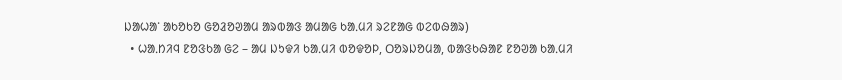ᱡᱟᱦᱟᱸ ᱟᱠᱚᱠᱚ ᱜᱚᱲᱚᱣᱟᱢ ᱟᱨᱵᱟᱝ ᱟᱢᱟᱜ ᱠᱟᱹᱢᱤ ᱨᱮᱱᱟᱜ ᱵᱮᱵᱷᱟᱨ)
  • ᱦᱟᱹᱴᱤᱧ ᱱᱚᱝᱠᱟ ᱜᱮ – ᱟᱢ ᱡᱩᱫᱤ ᱠᱟᱹᱢᱤ ᱵᱚᱫᱚᱞ, ᱛᱚᱨᱡᱚᱢᱟ, ᱵᱟᱝᱠᱷᱟᱱ ᱱᱚᱣᱟ ᱠᱟᱹᱢᱤ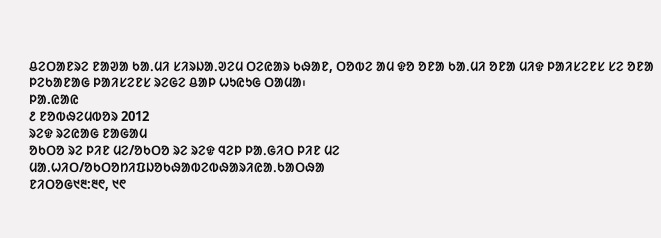ᱪᱮᱛᱟᱱᱨᱮ ᱱᱟᱣᱟ ᱠᱟᱹᱢᱤ ᱥᱤᱨᱡᱟᱹᱣᱮᱢ ᱛᱮᱭᱟᱨ ᱠᱷᱟᱱ, ᱛᱚᱵᱮ ᱟᱢ ᱫᱚ ᱚᱱᱟ ᱠᱟᱹᱢᱤ ᱚᱱᱟ ᱢᱤᱫ ᱞᱟᱤᱥᱮᱱᱥ ᱥᱮ ᱚᱱᱟ ᱞᱮᱠᱟᱱᱟᱜ ᱞᱟᱤᱥᱮᱱᱥ ᱨᱮᱜᱮ ᱪᱟᱞ ᱦᱩᱭᱩᱜ ᱛᱟᱢᱟ᱾
ᱞᱟ.ᱭᱟᱭ
᱒ ᱱᱚᱵᱷᱮᱢᱵᱚᱨ 2012
ᱨᱮᱫ ᱨᱮᱭᱟᱜ ᱱᱟᱜᱟᱢ
ᱚᱠᱛᱚ ᱨᱮ ᱞᱤᱱ ᱢᱮ/ᱚᱠᱛᱚ ᱨᱮ ᱨᱮᱫ ᱧᱮᱞ ᱞᱟᱹᱜᱤᱛ ᱞᱤᱱ ᱢᱮ
ᱢᱟᱹᱦᱤᱛ/ᱚᱠᱛᱚᱴᱤᱯᱡᱚᱠᱷᱟᱵᱮᱵᱷᱟᱨᱤᱭᱟᱹᱠᱟᱛᱷᱟ
ᱱᱤᱛᱚᱜ᱑᱓:᱓᱖, ᱑᱖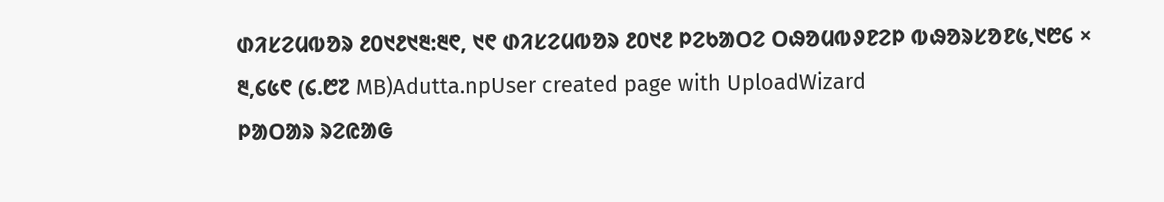ᱰᱤᱥᱮᱢᱵᱚᱨ ᱒᱐᱑᱒᱑᱓:᱓᱖, ᱑᱖ ᱰᱤᱥᱮᱢᱵᱚᱨ ᱒᱐᱑᱒ ᱞᱮᱠᱟᱛᱮ ᱛᱷᱚᱢᱵᱽᱱᱮᱞ ᱵᱷᱚᱨᱥᱚᱱ᱕,᱑᱘᱔ × ᱓,᱔᱕᱖ (᱔.᱘᱗ MB)Adutta.npUser created page with UploadWizard
ᱞᱟᱛᱟᱨ ᱨᱮᱭᱟᱜ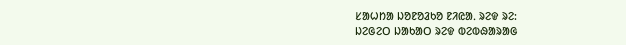ᱥᱟᱦᱴᱟ ᱡᱚᱱᱚᱲᱠᱚ ᱱᱤᱭᱟᱹ ᱨᱮᱫ ᱨᱮ:
ᱡᱮᱜᱮᱛ ᱡᱟᱠᱟᱛ ᱨᱮᱫ ᱵᱮᱵᱷᱟᱨᱟᱜ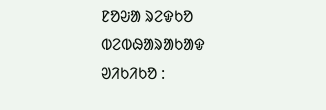ᱱᱚᱶᱟ ᱨᱮᱫᱠᱚ ᱵᱮᱵᱷᱟᱨᱟᱠᱟᱫ ᱣᱤᱠᱤᱠᱚ :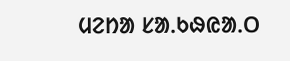ᱢᱮᱴᱟ ᱥᱟᱹᱠᱷᱭᱟᱹᱛ